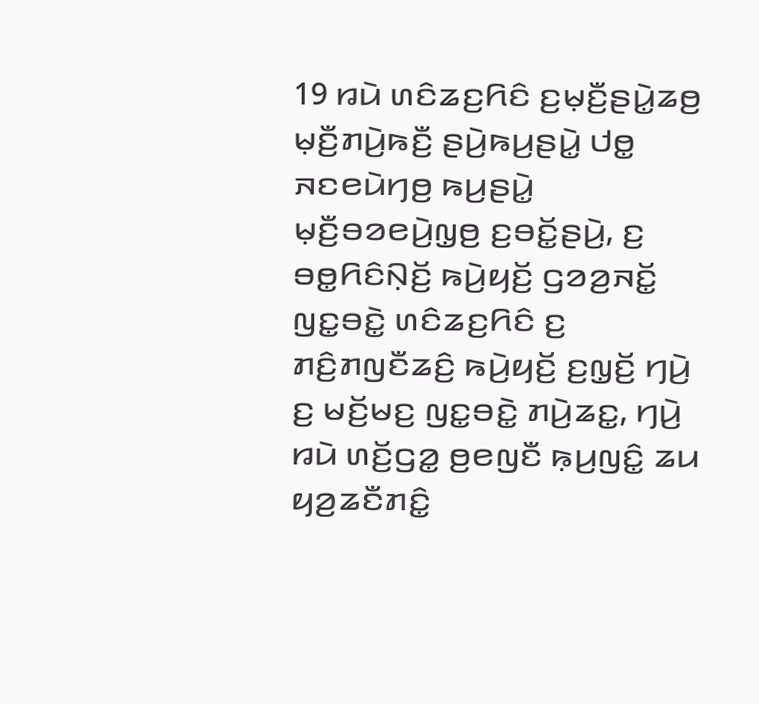19 ꤙꤣꤧ ꤛꤢꤨꤘꤢ꤬ꤖꤢꤨ ꤢ꤬ꤗ꤫ꤢꤪ꤬ꤔꤣꤧ꤭ꤘꤥ꤬ ꤗ꤫ꤢꤪ꤬ꤊꤣꤧ꤬ꤒꤢꤪ꤬ ꤔꤣꤧ꤬ꤒꤣ꤬ꤔꤣꤧ꤭ ꤓꤥ꤭ ꤏꤢꤕꤣꤧꤚꤥ꤬ ꤒꤣ꤬ꤔꤣꤧ꤭ ꤗ꤫ꤢꤪ꤬ꤋꤤꤕꤣꤧ꤬ꤜ꤫ꤥ꤬ ꤢ꤬ꤋꤢꤩ꤭ꤔꤣꤧ꤬, ꤢ꤬ ꤋꤥ꤭ꤖꤢꤨꤡ꤫ꤢꤩ꤬ ꤒꤣꤧ꤬ꤟꤢꤩ꤬ ꤞꤤꤤ꤬ꤏꤢꤩ꤭ ꤜꤢ꤭ꤋꤢꤧ꤭ ꤛꤢꤨꤘꤢ꤬ꤖꤢꤨ ꤢ꤬ ꤊꤢꤨ꤬ꤊꤜꤢꤪꤘꤢꤨ꤬ ꤒꤣꤧ꤬ꤟꤢꤩ꤬ ꤢ꤬ꤜ꤫ꤢꤩ꤬ ꤚꤣꤧ꤬ ꤢ꤬ ꤗꤢꤩ꤬ꤗꤢ꤬ ꤜꤢ꤭ꤋꤢꤧ꤭ ꤊꤣꤧ꤬ꤘꤢ꤭, ꤚꤣꤧ꤬ ꤙꤣꤧ ꤛꤢꤩ꤬ꤞꤤ꤭ ꤥ꤬ꤕꤜꤢꤪ ꤒ꤫ꤣ꤬ꤜꤢꤨ꤭ ꤘꤣ ꤟꤤ꤬ꤘꤢꤪꤊꤢꤨ꤭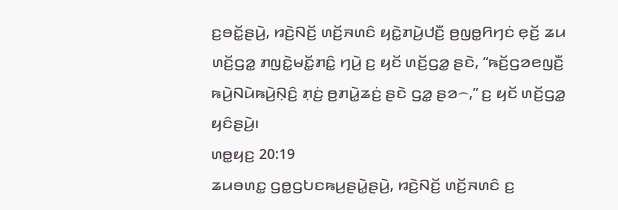ꤢ꤬ꤋꤢꤩ꤭ꤔꤣꤧ꤬, ꤙꤢꤧ꤬ꤡꤢꤩ꤬ ꤛꤢꤩ꤬ꤏꤛꤢꤨ ꤟꤢꤧ꤭ꤊꤣꤧ꤬ꤓꤢꤪ꤬ ꤥ꤬ꤜꤥ꤭ꤖꤚꤢꤦ ꤕ꤫ꤢꤩ꤬ ꤘꤣ ꤛꤢꤩ꤬ꤞꤤ꤭ ꤊꤜꤢꤧ꤭ꤗꤢꤩ꤭ꤊꤢꤨ꤭ ꤚꤣꤧ꤬ ꤢ꤬ ꤟꤢꤩ ꤛꤢꤩ꤬ꤞꤤ꤭ ꤔꤢꤧ, “ꤒꤢꤩ꤬ꤞꤤꤕꤜꤢꤪ꤬ ꤒꤣꤧ꤬ꤡꤣꤧꤒꤣꤧ꤬ꤡ꤫ꤢꤨ꤬ ꤊ꤫ꤢꤦ꤬ ꤥ꤬ꤊꤣꤧ꤭ꤘꤢꤦ꤬ ꤔꤢꤧ ꤞꤤ꤭ ꤔꤤ꤮,” ꤢ꤬ ꤟꤢꤩ ꤛꤢꤩ꤬ꤞꤤ꤭ ꤟꤢꤨꤔꤣꤧ꤬꤯
ꤛꤥ꤭ꤟꤢ꤬ 20:19
ꤘꤣꤋꤛꤢ꤭ ꤞꤥ꤭ꤞꤝꤢꤒꤣ꤬ꤔꤣꤧ꤭ꤔꤣꤧ꤬, ꤙꤢꤧ꤬ꤡꤢꤩ꤬ ꤛꤢꤩ꤬ꤏꤛꤢꤨ ꤢ꤬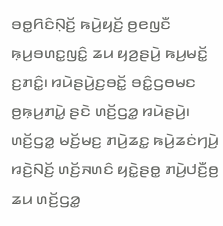ꤋꤥ꤭ꤖꤢꤨꤡ꤫ꤢꤩ꤬ ꤒꤣꤧ꤬ꤟꤢꤩ꤬ ꤥ꤬ꤕꤜꤢꤪ ꤒ꤫ꤣ꤬ꤋꤛꤢ꤭ꤜꤢꤨ꤭ ꤘꤣ ꤟꤤ꤬ꤔꤣꤧ꤬ ꤒꤣ꤬ꤗꤢꤩ꤭ ꤢ꤬ꤊꤢꤨ꤭꤯ ꤙꤣꤧꤔꤣꤧ꤬ꤢ꤬ꤋꤢꤩ꤭ ꤋꤢꤨ꤭ꤞꤥꤗꤢ ꤥ꤬ꤒ꤫ꤣ꤬ꤊꤣꤧ꤭ ꤔꤢꤧ ꤛꤢꤩ꤬ꤞꤤ꤭ ꤙꤣꤧꤔꤣꤧ꤬꤯ ꤛꤢꤩ꤬ꤞꤤ꤭ ꤗꤢꤩ꤬ꤗꤢ꤬ ꤊꤣꤧ꤬ꤘꤢ꤭ ꤒꤣꤧ꤬ꤘꤢꤦꤚꤣꤧ꤬ ꤙꤢꤧ꤬ꤡꤢꤩ꤬ ꤛꤢꤩ꤬ꤏꤛꤢꤨ ꤟꤢꤧ꤭ꤔꤥ꤭ ꤊꤣꤧ꤬ꤓꤢꤪ꤬ꤥ꤬ ꤘꤣ ꤛꤢꤩ꤬ꤞꤤ꤭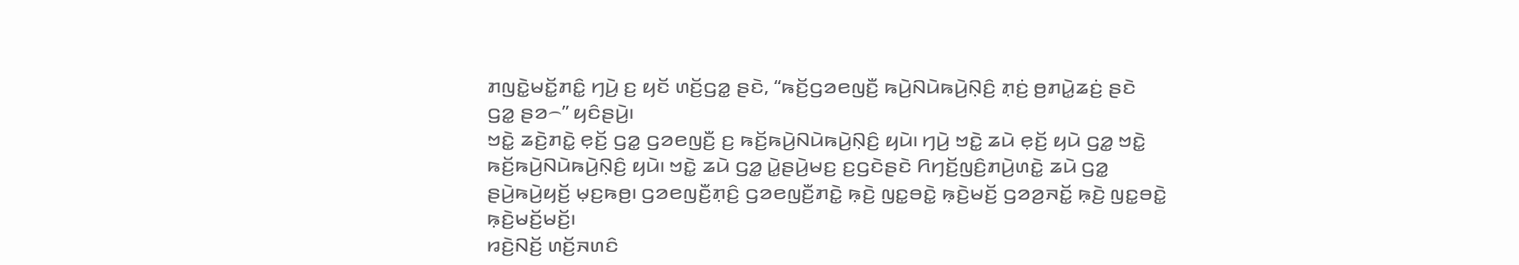ꤊꤜꤢꤧ꤭ꤗꤢꤩ꤭ꤊꤢꤨ꤭ ꤚꤣꤧ꤬ ꤢ꤬ ꤟꤢꤩ ꤛꤢꤩ꤬ꤞꤤ꤭ ꤔꤢꤧ, “ꤒꤢꤩ꤬ꤞꤤꤕꤜꤢꤪ꤬ ꤒꤣꤧ꤬ꤡꤣꤧꤒꤣꤧ꤬ꤡ꤫ꤢꤨ꤬ ꤊ꤫ꤢꤦ꤬ ꤥ꤬ꤊꤣꤧ꤭ꤘꤢꤦ꤬ ꤔꤢꤧ ꤞꤤ꤭ ꤔꤤ꤮” ꤟꤢꤨꤔꤣꤧ꤬꤯
ꤠꤢꤧ꤭ ꤘꤢꤧ꤬ꤊꤢꤧ꤭ ꤕ꤫ꤢꤩ꤬ ꤞꤤ꤭ ꤞꤤꤕꤜꤢꤪ꤬ ꤢ꤬ ꤒꤢꤩ꤬ꤒꤣꤧ꤬ꤡꤣꤧꤒꤣꤧ꤬ꤡ꤫ꤢꤨ꤬ ꤟꤣꤧ꤯ ꤚꤣꤧ꤬ ꤠꤢꤧ꤭ ꤘꤣꤧ ꤕ꤫ꤢꤩ꤬ ꤟꤣꤧ ꤞꤤ꤭ ꤠꤢꤧ꤭ ꤒꤢꤩ꤬ꤒꤣꤧ꤬ꤡꤣꤧꤒꤣꤧ꤬ꤡ꤫ꤢꤨ꤬ ꤟꤣꤧ꤯ ꤠꤢꤧ꤭ ꤘꤣꤧ ꤞꤤ꤭ ꤣꤧ꤭ꤔꤣꤧ꤬ꤗꤢ꤬ ꤢ꤬ꤞꤢꤧꤔꤢꤧ ꤖꤚꤢꤩ꤬ꤜꤢꤨ꤬ꤊꤣꤧ꤬ꤛꤢꤧ꤭ ꤘꤣꤧ ꤞꤤ꤭ ꤔꤣꤧ꤬ꤒꤣꤧ꤬ꤟꤢꤩ꤬ ꤗ꤫ꤢ꤬ꤒꤥ꤬꤯ ꤞꤤꤕꤜꤢꤪ꤬ꤊ꤫ꤢꤨ꤬ ꤞꤤꤕꤜꤢꤪ꤬ꤊꤢꤧ꤭ ꤒ꤫ꤢꤧ꤬ ꤜꤢ꤭ꤋꤢꤧ꤭ ꤒ꤫ꤢꤧ꤬ꤗꤢꤩ꤬ ꤞꤤꤤ꤬ꤏꤢꤩ꤭ ꤒ꤫ꤢꤧ꤬ ꤜꤢ꤭ꤋꤢꤧ꤭ ꤒ꤫ꤢꤧ꤬ꤗꤢꤩ꤬ꤗꤢꤩ꤬꤯
ꤙꤢꤧ꤬ꤡꤢꤩ꤬ ꤛꤢꤩ꤬ꤏꤛꤢꤨ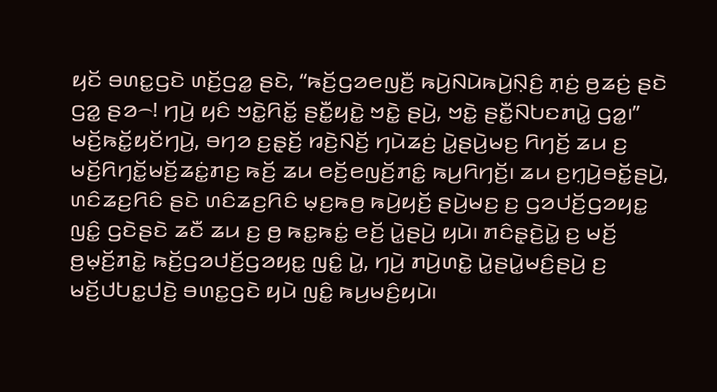ꤟꤢꤩ ꤋꤛꤢ꤭ꤞꤢꤧ ꤛꤢꤩ꤬ꤞꤤ꤭ ꤔꤢꤧ, “ꤒꤢꤩ꤬ꤞꤤꤕꤜꤢꤪ꤬ ꤒꤣꤧ꤬ꤡꤣꤧꤒꤣꤧ꤬ꤡ꤫ꤢꤨ꤬ ꤊ꤫ꤢꤦ꤬ ꤥ꤬ꤘꤢꤦ꤬ ꤔꤢꤧ ꤞꤤ꤭ ꤔꤤ꤮! ꤚꤣꤧ꤬ ꤟꤢꤨ ꤠꤢꤧ꤭ꤖꤢꤩ꤭ ꤔꤢꤪ꤭ꤟꤢꤧ꤭ ꤠꤢꤧ꤭ ꤔꤣꤧ꤬, ꤠꤢꤧ꤭ ꤔꤢꤪ꤭ꤡꤝꤢꤊꤣꤧ꤭ ꤞꤤ꤭꤯”
ꤗꤢꤩ꤬ꤒꤢꤩ꤭ꤟꤢꤩꤚꤣꤧ꤬, ꤋꤚꤤ ꤢ꤬ꤔ꤫ꤢꤩ꤬ ꤙꤢꤧ꤬ꤡꤢꤩ꤬ ꤚꤣꤧꤘꤢꤦ꤬ ꤣꤧ꤭ꤔꤣꤧ꤬ꤗꤢ꤬ ꤖꤚꤢꤩ꤬ ꤘꤣ ꤢ꤬ ꤗꤢꤩ꤬ꤖꤚꤢꤩ꤭ꤗꤢꤩ꤬ꤘꤢꤦ꤭ꤊꤢ꤬ ꤒꤢꤩ꤬ ꤘꤣ ꤕꤢꤩ꤬ꤕꤜꤢꤩ꤬ꤊꤢꤨ꤭ ꤒꤣ꤬ꤖꤚꤢꤩ꤬꤯ ꤘꤣ ꤢ꤬ꤚ꤫ꤣꤧ꤬ꤋꤢꤩ꤭ꤔꤣꤧ꤬, ꤛꤢꤨꤘꤢ꤬ꤖꤢꤨ ꤔꤢꤧ ꤛꤢꤨꤘꤢ꤬ꤖꤢꤨ ꤗ꤫ꤢ꤬ꤒꤥ꤬ ꤒꤣꤧ꤬ꤟꤢꤩ꤬ ꤔꤣꤧ꤬ꤗꤢ꤬ ꤢ꤬ ꤞꤤꤓꤢꤩ꤬ꤞꤤꤟꤢ꤭ ꤜꤢꤨ꤭ ꤞꤢꤧꤔꤢꤧ ꤘꤢꤪ ꤘꤣ ꤢ꤬ ꤥ꤬ ꤒꤢ꤭ꤒꤢꤦ꤭ ꤕꤢꤩ꤬ ꤣꤧ꤭ꤔꤣꤧ꤬ ꤟꤣꤧ꤯ ꤊꤢꤨꤔ꤫ꤢꤧ꤬ꤣꤧ꤭ ꤢ꤬ ꤗꤢꤩ꤬ ꤥ꤬ꤗ꤫ꤢꤩ꤬ꤊꤢꤧ꤭ ꤒꤢꤩ꤬ꤞꤤꤓꤢꤩ꤬ꤞꤤꤟꤢ꤭ ꤜꤢꤨ꤭ ꤣꤧ꤭, ꤚꤣꤧ꤬ ꤊꤣꤧ꤬ꤛꤢꤧ꤭ ꤣꤧ꤭ꤔꤣꤧ꤭ꤗꤢꤨ꤬ꤔꤣꤧ꤬ ꤢ꤬ ꤗꤢꤩ꤬ꤓꤝꤢ꤭ꤓꤢꤧ꤬ ꤋꤛꤢ꤭ꤞꤢꤧ ꤟꤣꤧ ꤜꤢꤨ꤭ ꤒꤣ꤬ꤗꤢꤨ꤬ꤟꤣꤧ꤯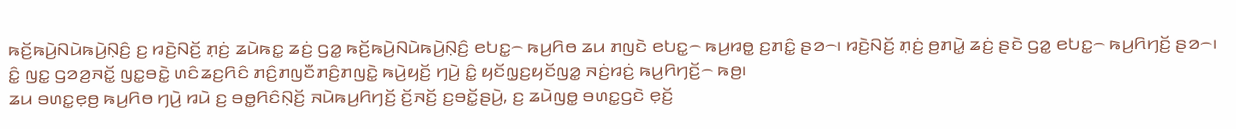ꤒꤢꤩ꤬ꤒꤣꤧ꤬ꤡꤣꤧꤒꤣꤧ꤬ꤡ꤫ꤢꤨ꤬ ꤢ꤬ ꤙꤢꤧ꤬ꤡꤢꤩ꤬ ꤊ꤫ꤢꤦ꤬ ꤘꤣꤧꤒꤢ꤭ ꤘꤢꤦ꤬ ꤞꤤ꤭ ꤒꤢꤩ꤬ꤒꤣꤧ꤬ꤡꤣꤧꤒꤣꤧ꤬ꤡ꤫ꤢꤨ꤬ ꤕꤝꤢ꤭꤮ ꤒꤣ꤬ꤖꤥ ꤘꤣ ꤊꤜꤢꤧ ꤕꤝꤢ꤭꤮ ꤒꤣ꤬ꤙꤥ꤭ ꤢ꤬ꤊꤢꤨ꤭ ꤔꤤ꤮꤯ ꤙꤢꤧ꤬ꤡꤢꤩ꤬ ꤊ꤫ꤢꤦ꤬ ꤥ꤬ꤊꤣꤧ꤭ ꤘꤢꤦ꤬ ꤔꤢꤧ ꤞꤤ꤭ ꤕꤝꤢ꤭꤮ ꤒꤣ꤬ꤖꤚꤢꤩ꤬ ꤔꤤ꤮꤯
ꤢꤨ꤭ ꤜꤢ꤭ ꤞꤤꤤ꤬ꤏꤢꤩ꤭ ꤜꤢ꤭ꤋꤢꤧ꤭ ꤛꤢꤨꤘꤢ꤬ꤖꤢꤨ ꤊꤢꤨ꤬ꤊꤜꤢꤪꤊꤢꤨ꤬ꤊꤜꤢꤧ꤭ ꤒꤣꤧ꤬ꤟꤢꤩ꤬ ꤚꤣꤧ꤬ ꤢꤨ꤭ ꤟꤢꤩꤜ꤫ꤢ꤬ꤟꤢꤩꤜꤤ꤭ ꤏꤢꤦ꤬ꤙꤢꤦ꤬ ꤒꤣ꤬ꤖꤚꤢꤩ꤬꤮ ꤒꤥ꤬꤯
ꤘꤣ ꤋꤛꤢ꤭ꤕ꤫ꤥ꤬ ꤒꤣ꤬ꤖꤥ ꤚꤣꤧ꤬ ꤙꤣꤧ ꤢ꤬ ꤋꤥ꤭ꤖꤢꤨꤡ꤫ꤢꤩ꤬ ꤏꤣꤧꤒꤣ꤬ꤖꤚꤢꤩ꤬ ꤢꤩ꤬ꤏꤢꤩ꤬ ꤢ꤬ꤋꤢꤩ꤭ꤔꤣꤧ꤬, ꤢ꤬ ꤘꤣꤧꤜꤥ꤭ ꤋꤛꤢ꤭ꤞꤢꤧ ꤕ꤫ꤢꤩ꤬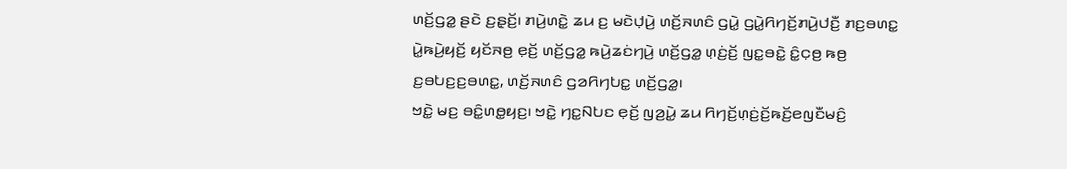ꤛꤢꤩ꤬ꤞꤤ꤭ ꤔꤢꤧ ꤢ꤬ꤔ꤫ꤢꤩ꤬꤯ ꤊꤣꤧ꤬ꤛꤢꤧ꤭ ꤘꤣ ꤢ꤬ ꤗꤢꤧꤓ꤫ꤣꤧ꤬ ꤛꤢꤩ꤬ꤏꤛꤢꤨ ꤞꤣꤧ꤭ ꤞꤣꤧ꤭ꤖꤚꤢꤩ꤬ꤊꤣꤧ꤬ꤓꤢꤪ꤬ ꤊꤢ꤬ꤋꤛꤢ꤭ ꤣꤧ꤭ꤒꤣꤧ꤬ꤟꤢꤩ꤬ ꤟꤢꤩꤏꤥ꤬ ꤕ꤫ꤢꤩ꤬ ꤛꤢꤩ꤬ꤞꤤ꤭ ꤒꤣꤧ꤬ꤘꤢꤦꤚꤣꤧ꤬ ꤛꤢꤩ꤬ꤞꤤ꤭ ꤛ꤫ꤢꤦ꤬ꤢꤩ꤬ ꤜꤢ꤭ꤋꤢꤧ꤭ ꤢꤨ꤭ꤍ꤫ꤥ꤬ ꤒꤥ꤬ ꤢ꤬ꤋꤝꤢ꤬ꤢ꤬ꤋꤛꤢ꤭, ꤛꤢꤩ꤬ꤏꤛꤢꤨ ꤞꤤꤖꤚꤝꤢ꤭ ꤛꤢꤩ꤬ꤞꤤ꤭꤯
ꤠꤢꤧ꤭ ꤗꤢ꤬ ꤋꤢꤨ꤭ꤛꤥ꤭ꤟꤢ꤬꤯ ꤠꤢꤧ꤭ ꤚꤢ꤭ꤡꤝꤢ ꤕ꤫ꤢꤩ꤬ ꤜꤤ꤬ꤣꤧ꤭ ꤘꤣ ꤖꤚꤢꤩ꤬ꤛ꤫ꤢꤦ꤬ꤢꤩ꤬ꤒꤢꤩ꤬ꤕꤜꤢꤪꤗꤢꤨ꤬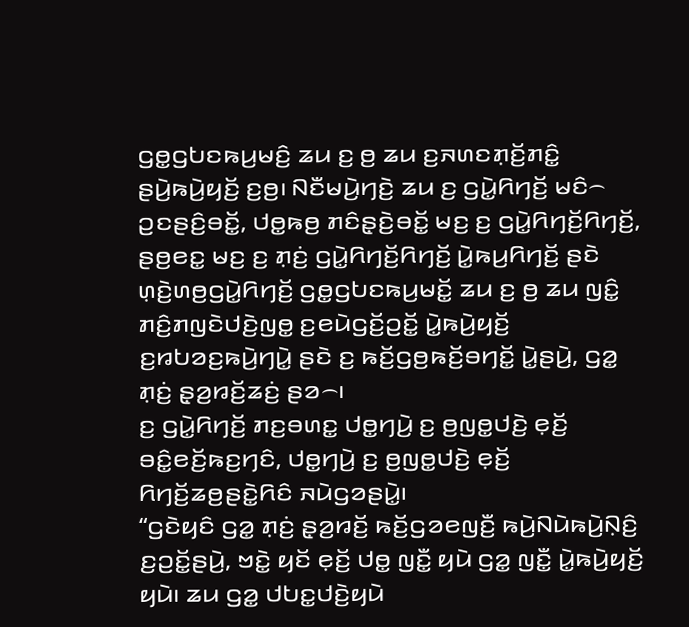ꤞꤥ꤭ꤞꤝꤢꤒꤣ꤬ꤗꤢꤨ꤬ ꤘꤣ ꤢ꤬ ꤥ꤬ ꤘꤣ ꤢ꤬ꤏꤛꤢꤊ꤫ꤢꤩ꤬ꤊꤢꤨ꤭ ꤔꤣꤧ꤬ꤒꤣꤧ꤬ꤟꤢꤩ꤬ ꤢ꤬ꤥ꤬꤯ ꤡꤢꤪꤗꤣꤧ꤬ꤚꤢꤧ꤬ ꤘꤣ ꤢ꤬ ꤞꤣꤧ꤭ꤖꤚꤢꤩ꤬ ꤗꤢꤨ꤮ ꤑꤢꤔꤢꤨ꤬ꤋꤢꤩ꤭, ꤓꤥ꤭ꤒꤥ꤬ ꤊꤢꤨꤔ꤫ꤢꤧ꤬ꤋꤢꤩ꤭ ꤗꤢ꤬ ꤢ꤬ ꤞꤣꤧ꤭ꤖꤚꤢꤩ꤬ꤖꤚꤢꤩ꤬, ꤔꤥ꤬ꤕꤢ꤭ ꤗꤢ꤬ ꤢ꤬ ꤊ꤫ꤢꤦ꤬ ꤞꤣꤧ꤭ꤖꤚꤢꤩ꤬ꤖꤚꤢꤩ꤬ ꤣꤧ꤭ꤒꤣ꤬ꤖꤚꤢꤩ꤬ ꤔꤢꤧ ꤛ꤫ꤢꤧ꤬ꤛꤥ꤬ꤞꤣꤧ꤭ꤖꤚꤢꤩ꤬ ꤞꤥ꤭ꤞꤝꤢꤒꤣ꤬ꤗꤢꤩ꤭ ꤘꤣ ꤢ꤬ ꤥ꤬ ꤘꤣ ꤜꤢꤨ꤭ ꤊꤢꤨ꤬ꤊꤜꤢꤧꤓꤢꤧ꤬ꤜꤥ꤭ ꤢ꤬ꤕꤣꤧꤞꤢꤩ꤬ꤑꤢꤩ꤭ ꤣꤧ꤭ꤒꤣꤧ꤬ꤟꤢꤩ꤬ ꤢ꤬ꤙꤝꤤꤢ꤬ꤒꤣꤧ꤬ꤚꤣꤧ꤭ ꤔꤢꤧ ꤢ꤬ ꤒꤢꤩ꤬ꤞꤥ꤬ꤒꤢꤩ꤬ꤋꤚꤢꤩ꤭ ꤣꤧ꤭ꤔꤣꤧ꤬, ꤞꤤ꤭ ꤊ꤫ꤢꤦ꤬ ꤔ꤫ꤤ꤬ꤙꤢꤩ꤬ꤘꤢꤦ꤬ ꤔꤤ꤮꤯
ꤢ꤬ ꤞꤣꤧ꤭ꤖꤚꤢꤩ꤬ ꤊꤢ꤬ꤋꤛꤢ꤭ ꤓꤥ꤭ꤚꤣꤧ꤬ ꤢ꤬ ꤥ꤬ꤜꤥ꤭ꤓꤢꤧ꤬ ꤕ꤫ꤢꤩ꤬ ꤋꤢꤨ꤭ꤕꤢꤩ꤬ꤒꤢ꤬ꤚꤢꤨ, ꤓꤥ꤭ꤚꤣꤧ꤬ ꤢ꤬ ꤥ꤬ꤜꤥ꤭ꤓꤢꤧ꤬ ꤕ꤫ꤢꤩ꤬ ꤖꤚꤢꤩ꤬ꤘꤥ꤬ꤔꤢꤧ꤭ꤖꤢꤨ ꤏꤣꤧꤞꤤꤔꤣꤧ꤭꤯
“ꤞꤢꤧꤟꤢꤨ ꤞꤤ꤭ ꤊ꤫ꤢꤦ꤬ ꤔ꤫ꤤ꤬ꤙꤢꤩ꤬ ꤒꤢꤩ꤬ꤞꤤꤕꤜꤢꤪ꤬ ꤒꤣꤧ꤬ꤡꤣꤧꤒꤣꤧ꤬ꤡ꤫ꤢꤨ꤬ ꤢ꤬ꤑꤢꤩ꤭ꤔꤣꤧ꤬, ꤠꤢꤧ꤭ ꤟꤢꤩ ꤕ꤫ꤢꤩ꤬ ꤓꤥ꤭ ꤜꤢꤪ꤭ ꤟꤣꤧ ꤞꤤ꤭ ꤜꤢꤪ꤭ ꤣꤧ꤭ꤒꤣꤧ꤬ꤟꤢꤩ꤬ ꤟꤣꤧ꤯ ꤘꤣ ꤞꤤ꤭ ꤓꤝꤢ꤭ꤓꤢꤧ꤬ꤟꤣꤧ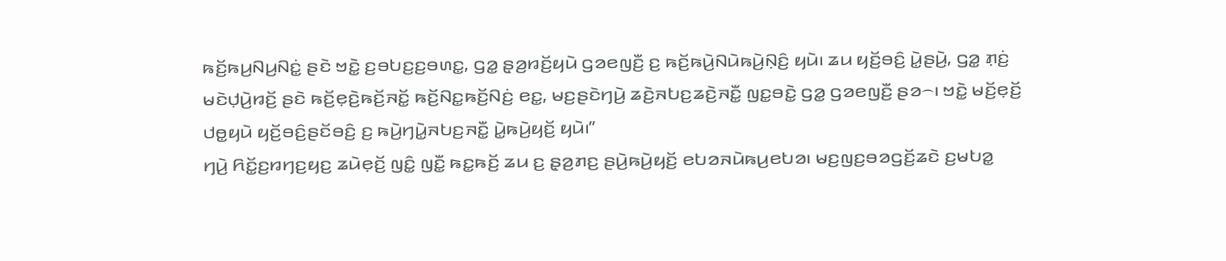ꤒꤢꤩ꤬ꤒꤣ꤬ꤡꤣ꤬ꤡꤢꤦ꤭ ꤔꤢꤧ ꤠꤢꤧ꤭ ꤢ꤬ꤋꤝꤢ꤬ꤢ꤬ꤋꤛꤢ꤭, ꤞꤤ꤭ ꤔ꤫ꤤ꤬ꤙꤢꤩ꤬ꤟꤣꤧ ꤞꤤꤕꤜꤢꤪ꤬ ꤢ꤬ ꤒꤢꤩ꤬ꤒꤣꤧ꤬ꤡꤣꤧꤒꤣꤧ꤬ꤡ꤫ꤢꤨ꤬ ꤟꤣꤧ꤯ ꤘꤣ ꤟꤢꤩ꤬ꤋꤢꤨ꤬ ꤣꤧ꤭ꤔꤣꤧ꤬, ꤞꤤ꤭ ꤊ꤫ꤢꤦ꤬ ꤗꤢꤧꤓ꤫ꤣꤧ꤬ꤙꤢꤩ꤬ ꤔꤢꤧ ꤒꤢꤩ꤬ꤕ꤫ꤢꤧ꤬ꤒꤢꤩ꤬ꤏꤢꤩ꤭ ꤒꤢꤩ꤬ꤡꤢ꤭ꤒꤢꤩ꤬ꤡꤢꤦ꤬ ꤕꤢ꤭, ꤗꤢ꤬ꤔꤢꤧꤚꤣꤧ꤬ ꤘꤢꤧ꤬ꤏꤝꤢ꤬ꤘꤢꤧ꤬ꤏꤢꤪ꤭ ꤜꤢ꤭ꤋꤢꤧ꤭ ꤞꤤ꤭ ꤞꤤꤕꤜꤢꤪ꤬ ꤔꤤ꤮꤯ ꤠꤢꤧ꤭ ꤗꤢꤩ꤬ꤕ꤫ꤢꤩ꤬ ꤓꤥ꤭ꤟꤣꤧ ꤟꤢꤩ꤬ꤋꤢꤨ꤬ꤔꤢꤩꤋꤢꤨ꤬ ꤢ꤬ ꤒꤣꤧ꤬ꤚꤣꤧ꤭ꤏꤝꤢ꤬ꤏꤢꤪ꤭ ꤣꤧ꤭ꤒꤣꤧ꤬ꤟꤢꤩ꤬ ꤟꤣꤧ꤯”
ꤚꤣꤧ꤬ ꤖꤢꤩ꤭ꤢ꤬ꤙꤚꤢ꤬ꤟꤢ꤬ ꤘꤣꤧꤕ꤫ꤢꤩ꤬ ꤜꤢꤨ꤭ ꤜꤢꤪ꤭ ꤒꤢ꤭ꤒꤢꤩ꤬ ꤘꤣ ꤢ꤬ ꤔ꤫ꤤ꤬ꤊꤢ꤬ ꤔꤣꤧ꤬ꤒꤣꤧ꤬ꤟꤢꤩ꤬ ꤕꤝꤤꤏꤣꤧꤒꤣ꤬ꤕꤝꤤ꤯ ꤗꤢ꤬ꤜꤢ꤬ꤋꤤꤞꤢꤩ꤬ꤘꤢꤧ ꤢ꤬ꤗꤝꤤ꤭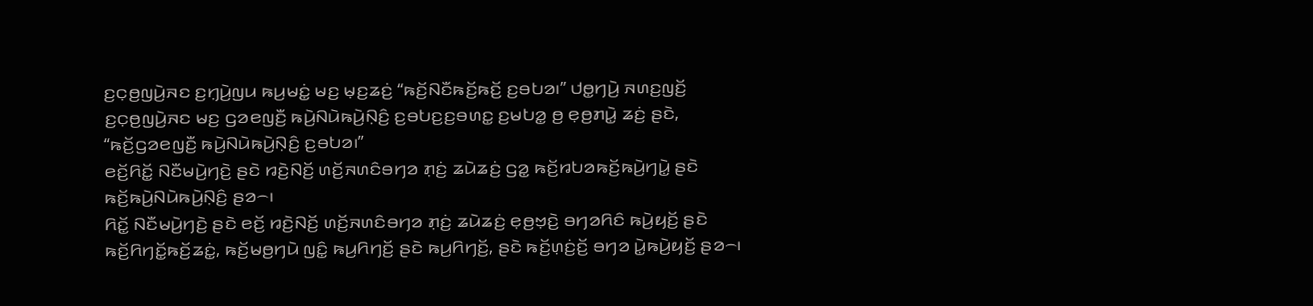ꤢ꤬ꤍ꤫ꤥ꤬ꤜꤣꤧ꤬ꤏꤢ ꤢ꤬ꤚ꤫ꤣꤧ꤬ꤜꤣ ꤒꤣ꤬ꤗꤢꤦ꤭ ꤗꤢ꤬ ꤗ꤫ꤢ꤬ꤘꤢꤦ꤬ “ꤒꤢꤩ꤬ꤡꤢꤪꤒꤢꤩ꤬ꤒꤢꤩ꤬ ꤢ꤬ꤋꤝꤤ꤯” ꤓꤥ꤭ꤚꤣꤧ꤬ ꤏꤛꤢ꤬ꤜꤢꤩ꤬ ꤢ꤬ꤍ꤫ꤥ꤬ꤜꤣꤧ꤬ꤏꤢ ꤗꤢ꤬ ꤞꤤꤕꤜꤢꤪ꤬ ꤒꤣꤧ꤬ꤡꤣꤧꤒꤣꤧ꤬ꤡ꤫ꤢꤨ꤬ ꤢ꤬ꤋꤝꤢ꤬ꤢ꤬ꤋꤛꤢ꤭ ꤢ꤬ꤗꤝꤤ꤭ ꤥ꤬ ꤕ꤫ꤥ꤬ꤊꤣꤧ꤭ ꤘꤢꤦ꤬ ꤔꤢꤧ, “ꤒꤢꤩ꤬ꤞꤤꤕꤜꤢꤪ꤬ ꤒꤣꤧ꤬ꤡꤣꤧꤒꤣꤧ꤬ꤡ꤫ꤢꤨ꤬ ꤢ꤬ꤋꤝꤤ꤯”
ꤕꤢꤩ꤬ꤖꤢꤩ꤭ ꤡꤢꤪꤗꤣꤧ꤬ꤚꤢꤧ꤬ ꤔꤢꤧ ꤙꤢꤧ꤬ꤡꤢꤩ꤬ ꤛꤢꤩ꤬ꤏꤛꤢꤨꤋꤚꤤ ꤊ꤫ꤢꤦ꤬ ꤘꤣꤧꤘꤢꤦ꤬ ꤞꤤ꤭ ꤒꤢꤩ꤬ꤙꤝꤤꤒꤢꤩ꤬ꤒꤣꤧ꤬ꤚꤣꤧ꤭ ꤔꤢꤧ ꤒꤢꤩ꤬ꤒꤣꤧ꤬ꤡꤣꤧꤒꤣꤧ꤬ꤡ꤫ꤢꤨ꤬ ꤔꤤ꤮꤯
ꤖꤢꤩ꤭ ꤡꤢꤪꤗꤣꤧ꤬ꤚꤢꤧ꤬ ꤔꤢꤧ ꤕꤢꤩ꤬ ꤙꤢꤧ꤬ꤡꤢꤩ꤬ ꤛꤢꤩ꤬ꤏꤛꤢꤨꤋꤚꤤ ꤊ꤫ꤢꤦ꤬ ꤘꤣꤧꤘꤢꤦ꤬ ꤕ꤫ꤥ꤬ꤠ꤫ꤢꤧ꤬ ꤋꤚꤤꤖꤢꤨ ꤒꤣꤧ꤬ꤟꤢꤩ꤬ ꤔꤢꤧ ꤒꤢꤩ꤬ꤖꤚꤢꤩ꤭ꤒꤢꤩ꤬ꤘꤢꤦ꤭, ꤒꤢꤩ꤬ꤗꤥ꤬ꤚꤣꤧ ꤜꤢꤨ꤭ ꤒꤣ꤬ꤖꤚꤢꤩ꤬ ꤔꤢꤧ ꤒꤣ꤬ꤖꤚꤢꤩ꤬, ꤔꤢꤧ ꤒꤢꤩ꤬ꤛ꤫ꤢꤦ꤬ꤢꤩ꤬ ꤋꤚꤤ ꤣꤧ꤭ꤒꤣꤧ꤬ꤟꤢꤩ꤬ ꤔꤤ꤮꤯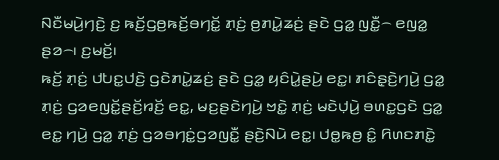ꤡꤢꤪꤗꤣꤧ꤬ꤚꤢꤧ꤬ ꤢ꤬ ꤒꤢꤩ꤬ꤞꤥ꤬ꤒꤢꤩ꤬ꤋꤚꤢꤩ꤭ ꤊ꤫ꤢꤦ꤬ ꤥ꤬ꤊꤣꤧ꤭ꤘꤢꤦ꤬ ꤔꤢꤧ ꤞꤤ꤭ ꤜꤢꤪ꤭꤮ ꤕꤜꤤ꤭ ꤔꤤ꤮꤯ ꤢ꤬ꤗꤢꤩ꤬꤯
ꤒꤢꤩ꤬ ꤊ꤫ꤢꤦ꤬ ꤓꤝꤢ꤭ꤓꤢꤧ꤬ ꤞꤢꤧꤊꤣꤧ꤭ꤘꤢꤦ꤬ ꤔꤢꤧ ꤞꤤ꤭ ꤟꤢꤨꤣꤧ꤭ꤔꤣꤧ꤬ ꤕꤢ꤭꤯ ꤊꤢꤨꤔ꤫ꤢꤧ꤬ꤚꤣꤧ꤬ ꤞꤤ꤭ ꤊ꤫ꤢꤦ꤬ ꤞꤤꤕꤜꤢꤩ꤭ꤔꤢꤩ꤬ꤙꤢꤩ꤬ ꤕꤢ꤭, ꤗꤢ꤬ꤔꤢꤧꤚꤣꤧ꤬ ꤠꤢꤧ꤭ ꤊ꤫ꤢꤦ꤬ ꤗꤢꤧꤓ꤫ꤣꤧ꤬ ꤋꤛꤢ꤭ꤞꤢꤧ ꤞꤤ꤭ ꤕꤢ꤭ ꤚꤣꤧ꤬ ꤞꤤ꤭ ꤊ꤫ꤢꤦ꤬ ꤞꤤꤋꤚꤢꤦ꤭ꤞꤤꤜꤢꤪ꤭ ꤔꤢꤧ꤬ꤡꤣꤧ ꤕꤢ꤭꤯ ꤓꤥ꤭ꤒꤥ꤬ ꤢꤨ꤭ ꤖꤛꤢꤊꤢꤧ꤭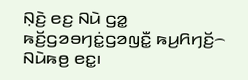ꤡ꤫ꤢꤧ꤬ ꤕꤢ꤬ ꤡꤣꤧ ꤞꤤ꤭ ꤒꤢꤩ꤬ꤞꤤꤋꤚꤢꤦ꤭ꤞꤤꤜꤢꤪ꤭ ꤒꤣ꤬ꤖꤚꤢꤩ꤬꤮ ꤡꤣꤧꤒꤥ꤬ ꤕꤢ꤭꤯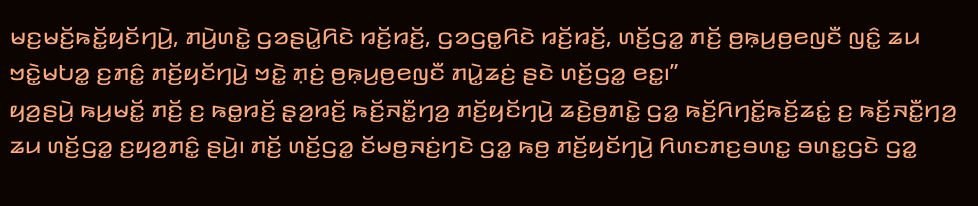ꤗꤢ꤬ꤗꤢꤩ꤬ꤒꤢꤩ꤭ꤟꤢꤩꤚꤣꤧ꤬, ꤊꤣꤧ꤬ꤛꤢꤧ꤭ ꤞꤤꤔꤣꤧ꤭ꤖꤢꤧ ꤙꤢꤩ꤬ꤙꤢꤩ꤬, ꤞꤤꤞꤥ꤭ꤖꤢꤧ ꤙꤢꤩ꤬ꤙꤢꤩ꤬, ꤛꤢꤩ꤬ꤞꤤ꤭ ꤊꤢꤩ꤬ ꤥ꤬ꤒ꤫ꤣ꤬ꤥ꤬ꤕꤜꤢꤪ ꤜꤢꤨ꤭ ꤘꤣ ꤠꤢꤧ꤭ꤗꤝꤤ꤭ ꤢ꤬ꤊꤢꤨ꤭ ꤊꤢꤩ꤬ꤟꤢꤩꤚꤣꤧ꤬ ꤠꤢꤧ꤭ ꤊ꤫ꤢꤦ꤬ ꤥ꤬ꤒ꤫ꤣ꤬ꤥ꤬ꤕꤜꤢꤪ ꤊꤣꤧ꤭ꤘꤢꤦ꤬ ꤔꤢꤧ ꤛꤢꤩ꤬ꤞꤤ꤭ ꤕꤢ꤭꤯”
ꤟꤤ꤬ꤔꤣꤧ꤬ ꤒꤣ꤬ꤗꤢꤩ꤭ ꤊꤢꤩ꤬ ꤢ꤬ ꤒꤥ꤭ꤙꤢꤩ꤬ ꤔ꤫ꤤ꤬ꤙꤢꤩ꤬ ꤒꤢꤩ꤬ꤏꤢꤪ꤭ꤚꤤ꤬ ꤊꤢꤩ꤬ꤟꤢꤩꤚꤣꤧ꤬ ꤘꤢꤧ꤬ꤥ꤬ꤊꤢꤧ꤭ ꤞꤤ꤭ ꤒꤢꤩ꤬ꤖꤚꤢꤩ꤭ꤒꤢꤩ꤬ꤘꤢꤦ꤭ ꤢ꤬ ꤒꤢꤩ꤬ꤏꤢꤪ꤭ꤚꤤ꤬ ꤘꤣ ꤛꤢꤩ꤬ꤞꤤ꤭ ꤢ꤬ꤟꤤ꤬ꤊꤢꤨ꤭ ꤔꤣꤧ꤬꤯ ꤊꤢꤩ꤬ ꤛꤢꤩ꤬ꤞꤤ꤭ ꤢꤩꤗꤥ꤬ꤏꤢꤦ꤬ꤚꤢꤧ ꤞꤤ꤭ ꤒꤥ꤬ ꤊꤢꤩ꤬ꤟꤢꤩꤚꤣꤧ꤬ ꤖꤛꤢꤊꤢ꤬ꤋꤛꤢ꤭ ꤋꤛꤢ꤭ꤞꤢꤧ ꤞꤤ꤭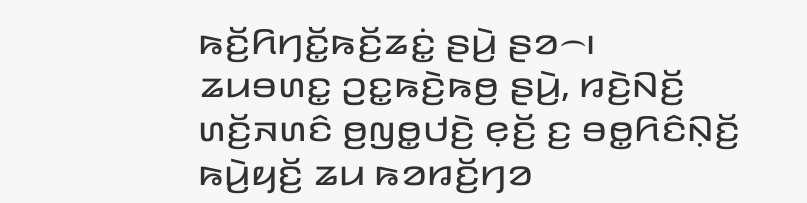ꤒꤢꤩ꤬ꤖꤚꤢꤩ꤭ꤒꤢꤩ꤬ꤘꤢꤦ꤭ ꤔꤣꤧ꤬ ꤔꤤ꤮꤯
ꤘꤣꤋꤛꤢ꤭ ꤑꤢ꤭ꤒꤢꤧ꤬ꤒꤥ꤬ ꤔꤣꤧ꤬, ꤙꤢꤧ꤬ꤡꤢꤩ꤬ ꤛꤢꤩ꤬ꤏꤛꤢꤨ ꤥ꤬ꤜꤥ꤭ꤓꤢꤧ꤬ ꤕ꤫ꤢꤩ꤬ ꤢ꤬ ꤋꤥ꤭ꤖꤢꤨꤡ꤫ꤢꤩ꤬ ꤒꤣꤧ꤬ꤟꤢꤩ꤬ ꤘꤣ ꤒꤤꤙꤢꤩ꤬ꤚꤤ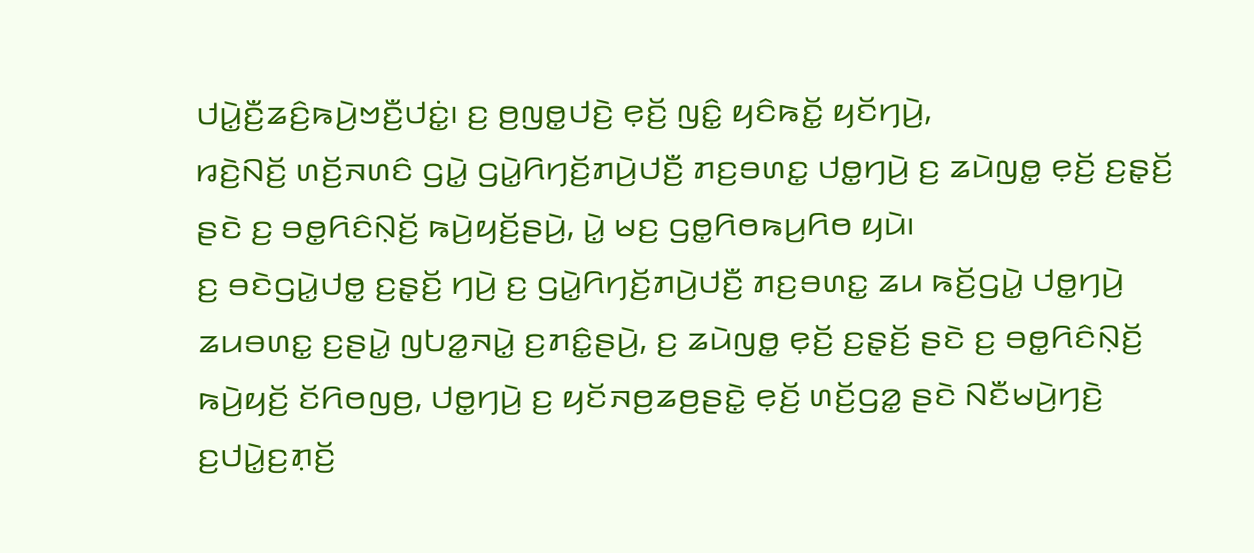ꤓꤣꤧ꤭ꤢꤪ꤬ꤘꤢꤨ꤬ꤒꤣꤧ꤬ꤠꤢꤪ꤬ꤓꤢꤦ꤭꤯ ꤢ꤬ ꤥ꤬ꤜꤥ꤭ꤓꤢꤧ꤬ ꤕ꤫ꤢꤩ꤬ ꤜꤢꤨ꤭ ꤟꤢꤨꤒꤢꤩ꤭ ꤟꤢꤩꤚꤣꤧ꤬,
ꤙꤢꤧ꤬ꤡꤢꤩ꤬ ꤛꤢꤩ꤬ꤏꤛꤢꤨ ꤞꤣꤧ꤭ ꤞꤣꤧ꤭ꤖꤚꤢꤩ꤬ꤊꤣꤧ꤬ꤓꤢꤪ꤬ ꤊꤢ꤬ꤋꤛꤢ꤭ ꤓꤥ꤭ꤚꤣꤧ꤬ ꤢ꤬ ꤘꤣꤧꤜꤥ꤭ ꤕ꤫ꤢꤩ꤬ ꤢ꤬ꤔ꤫ꤢꤩ꤬ ꤔꤢꤧ ꤢ꤬ ꤋꤥ꤭ꤖꤢꤨꤡ꤫ꤢꤩ꤬ ꤒꤣꤧ꤬ꤟꤢꤩ꤬ꤔꤣꤧ꤬, ꤣꤧ꤭ ꤗꤢ꤬ ꤞꤥ꤭ꤖꤥꤒꤣ꤬ꤖꤥ ꤟꤣꤧ꤯
ꤢ꤬ ꤋꤢꤧꤞꤣꤧ꤭ꤓꤥ꤭ ꤢ꤬ꤔ꤫ꤢꤩ꤬ ꤚꤣꤧ꤬ ꤢ꤬ ꤞꤣꤧ꤭ꤖꤚꤢꤩ꤬ꤊꤣꤧ꤬ꤓꤢꤪ꤬ ꤊꤢ꤬ꤋꤛꤢ꤭ ꤘꤣ ꤒꤢꤩ꤬ꤞꤣꤧ꤭ ꤓꤥ꤭ꤚꤣꤧ꤬ ꤘꤣꤋꤛꤢ꤭ ꤢ꤬ꤔꤣꤧ꤭ ꤜꤝꤤ꤭ꤏꤣꤧ꤭ ꤢ꤬ꤊꤢꤨ꤭ꤔꤣꤧ꤬, ꤢ꤬ ꤘꤣꤧꤜꤥ꤭ ꤕ꤫ꤢꤩ꤬ ꤢ꤬ꤔ꤫ꤢꤩ꤬ ꤔꤢꤧ ꤢ꤬ ꤋꤥ꤭ꤖꤢꤨꤡ꤫ꤢꤩ꤬ ꤒꤣꤧ꤬ꤟꤢꤩ꤬ ꤢꤩꤖꤥꤜꤥ꤬, ꤓꤥ꤭ꤚꤣꤧ꤬ ꤢ꤬ ꤟꤢꤩꤏꤥ꤬ꤘꤥ꤬ꤔꤢꤧ꤭ ꤕ꤫ꤢꤩ꤬ ꤛꤢꤩ꤬ꤞꤤ꤭ ꤔꤢꤧ ꤡꤢꤪꤗꤣꤧ꤬ꤚꤢꤧ꤬ ꤢ꤬ꤓꤣꤧ꤭ꤢ꤬ꤊ꤫ꤢꤩ꤬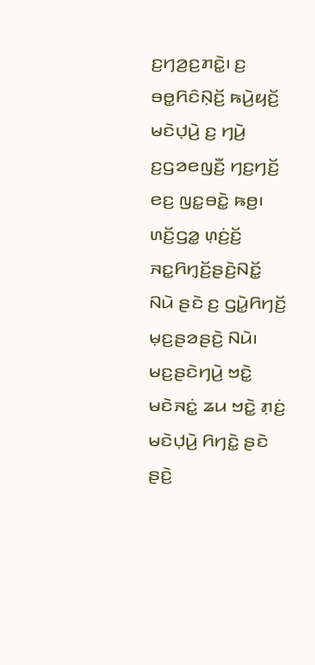ꤢ꤬ꤚꤤ꤬ꤢ꤬ꤊꤢꤧ꤭꤯ ꤢ꤬ ꤋꤥ꤭ꤖꤢꤨꤡ꤫ꤢꤩ꤬ ꤒꤣꤧ꤬ꤟꤢꤩ꤬ ꤗꤢꤧꤓ꤫ꤣꤧ꤬ ꤢ꤬ ꤚꤣꤧ꤬ ꤢ꤬ꤞꤤꤕꤜꤢꤪ꤬ ꤚꤢ꤬ꤚꤢꤩ꤬ ꤕꤢ꤬ ꤜꤢ꤭ꤋꤢꤧ꤭ ꤒꤥ꤬꤯ ꤛꤢꤩ꤬ꤞꤤ꤭ ꤛ꤫ꤢꤦ꤬ꤢꤩ꤬ ꤏꤢ꤭ꤖꤚ꤫ꤢꤩ꤬ꤔꤢꤧ꤬ꤡꤢꤩ꤭ ꤡꤣꤧ ꤔꤢꤧ ꤢ꤬ ꤞꤣꤧ꤭ꤖꤚꤢꤩ꤬ ꤗ꤫ꤢ꤬ꤔꤤꤔꤢꤧ꤬ ꤡꤣꤧ꤯
ꤗꤢ꤬ꤔꤢꤧꤚꤣꤧ꤬ ꤠꤢꤧ꤭ ꤗꤢꤧꤏꤢꤦ꤭ ꤘꤣ ꤠꤢꤧ꤭ ꤊ꤫ꤢꤦ꤬ ꤗꤢꤧꤓ꤫ꤣꤧ꤬ ꤖꤚꤢꤧ꤭ ꤔꤢꤧ ꤔꤢꤧ꤬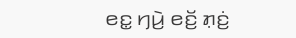ꤕꤢ꤭ ꤚꤣꤧ꤬ ꤕꤢꤩ꤬ ꤊ꤫ꤢꤦ꤬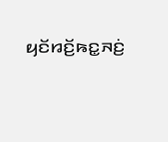ꤟꤢꤩꤙꤢꤩ꤬ꤒꤢ꤭ꤏꤢꤦ꤬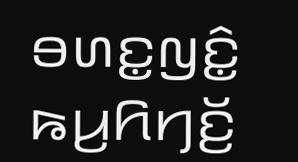ꤋꤛꤢ꤭ꤜꤢꤨ꤭ ꤒꤣ꤬ꤖꤚꤢꤩ꤬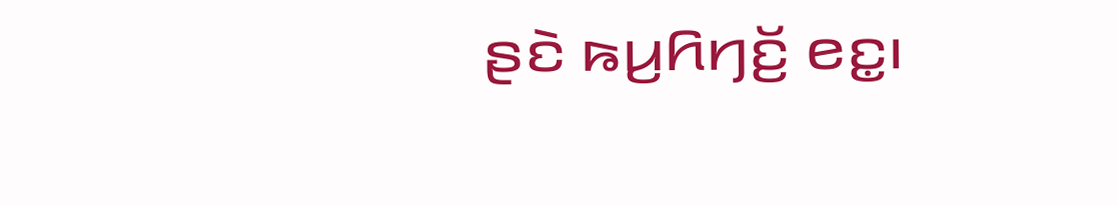ꤔꤢꤧ ꤒꤣ꤬ꤖꤚꤢꤩ꤬ ꤕꤢ꤭꤯